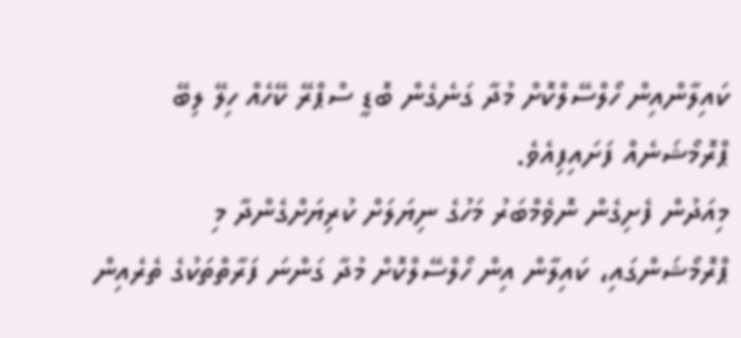ކައިލާންއިން ހޯލްސޭލްކޮށް މުދާ ގަނެގެން ބޮޑީ ސްޕްރޭ ކޭހެއް ހިލޭ ލިބޭ ޕްރޮމޯޝަނެއް ފަށައިފިއެވެ.
މިއަދުން ފެށިގެން ނޮވެމްބަރު މަހުގެ ނިޔަލަށް ކުރިޔަށްގެންދާ މި ޕްރޮމޯޝަންގައި، ކައިލާން އިން ހޯލްސޭލްކޮށް މުދާ ގަންނަ ފަރާތްތަކުގެ ތެރެއިން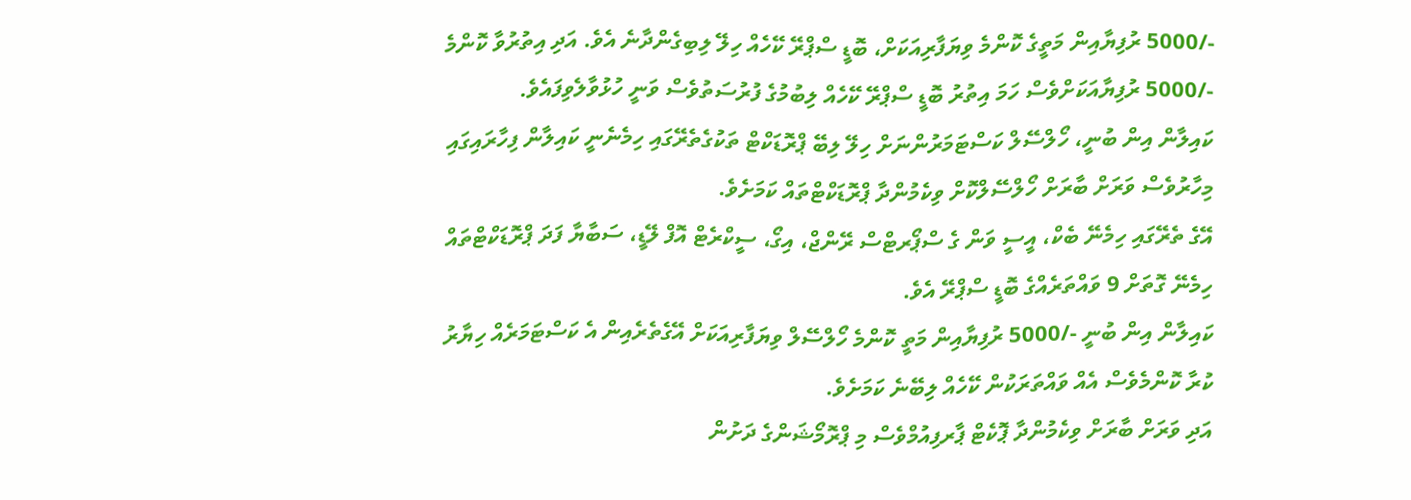-/5000 ރުފިޔާއިން މަތީގެ ކޮންމެ ވިޔަފާރިއަކަށް، ބޮޑީ ސްޕްރޭ ކޭހެއް ހިލޭ ލިބިގެންދާނެ އެވެ. އަދި އިތުރުވާ ކޮންމެ -/5000 ރުފިޔާއަކަށްވެސް ހަމަ އިތުރު ބޮޑީ ސްޕްރޭ ކޭހެއް ލިބުމުގެ ފުރުސަތުވެސް ވަނީ ހުޅުވާލެވިފައެވެ.
ކައިލާން އިން ބުނީ، ހޯލްސޭލް ކަސްޓަމަރުންނަށް ހިލޭ ލިބޭ ޕްރޮޑަކްޓް ތަކުގެތެރޭގައި ހިމެނެނީ ކައިލާން ފިހާރައިގައި މިހާރުވެސް ވަރަށް ބާރަށް ހޯލްސޭލްކޮށް ވިކެމުންދާ ޕްރޮޑަކްޓްތައް ކަމަށެވެ.
އޭގެ ތެރޭގައި ހިމެނޭ ބެކް، އީސީ ވަން ގެ ސްޕޯރޓްސް ރޭންޖް، އިގޯ، ސީކްރެޓް އޮފް ލޭޑީ، ސަބާޔާ ފަދަ ޕްރޮޑަކްޓްތައް ހިމެނޭ ގޮތަށް 9 ވައްތަރެއްގެ ބޮޑީ ސްޕްރޭ އެވެ.
ކައިލާން އިން ބުނީ -/5000 ރުފިޔާއިން މަތީ ކޮންމެ ހޯލްސޭލް ވިޔަފާރިއަކަށް އޭގެތެރެއިން އެ ކަސްޓަމަރެއް ހިޔާރު ކުރާ ކޮންމެވެސް އެއް ވައްތަރަކުން ކޭހެއް ލިބޭނެ ކަމަށެވެ.
އަދި ވަރަށް ބާރަށް ވިކެމުންދާ ޕޮކެޓް ޕާރފިއުމްވެސް މި ޕްރޮމޯޝަންގެ ދަށުން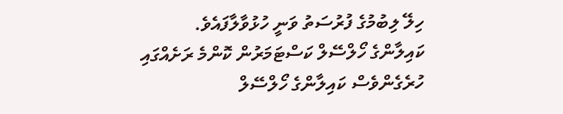ހިލޭ ލިބުމުގެ ފުރުސަތު ވަނީ ހުޅުވާލާފައެވެ.
ކައިލާންގެ ހޯލްސޭލް ކަސްޓަމަރުން ކޮންމެ ރަށެއްގައި ހުރެގެންވެސް ކައިލާންގެ ހޯލްސޭލް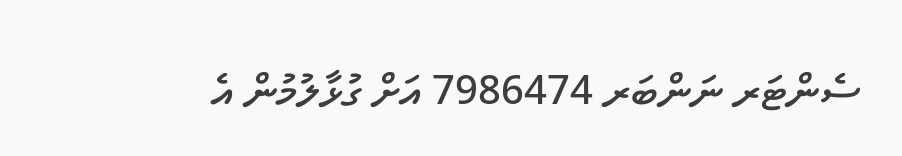ސެންޓަރ ނަންބަރ 7986474 އަށް ގުޅާލުމުން އެ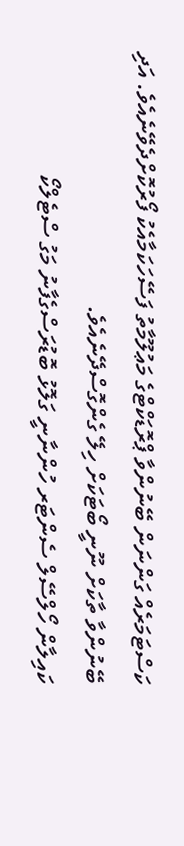ކަސްޓަމަރެއް ގަންނަން ބޭނުންވާ ޕްރޮޑަކްޓްގެ މަޢުލޫމާތު ފަސޭހަކަމާއެކު ފޯރުކޮށްދެވޭނެއެވެ. އަދި ބޭނުންވާ ތާކަށް ނޫނީ ބޯޓަކަށް ހިލޭ ގެންގޮސްދޭނެއެވެ.
ކައިލާން ހޯލްސޭލް ސެންޓަރ ހުންނާނީ ގަލޮޅު ބޮޑުރަސްގެފާނު މަގު ސްޓެލްކޯ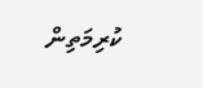ކުރިމަތިން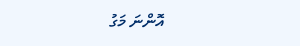އޮންނަ މަގު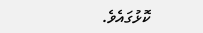ކޮޅުގައެވެ.